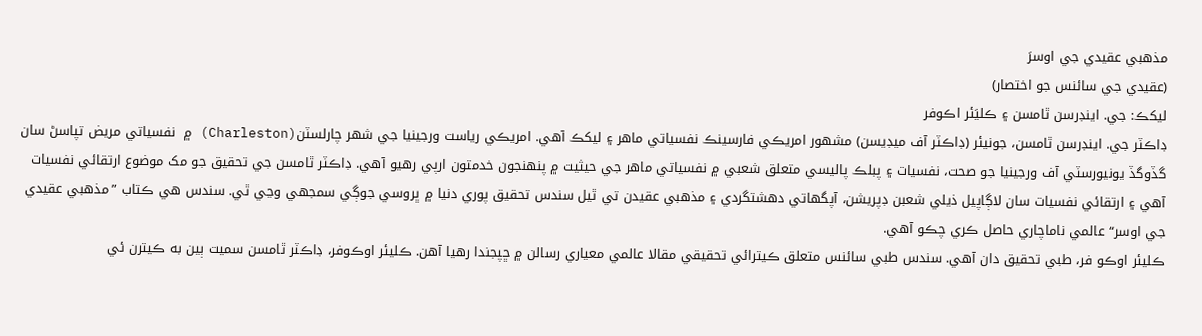مذهبي عقيدي جي اوسرَ
(عقيدي جي سائنس جو اختصار)
ليکڪ: جي. اينڊرسن ٿامسن ۽ ڪليَئر اڪوفر
ڊاڪٽر جي. اينڊرسن ٿامسن، جونيئر (ڊاڪٽر آف ميڊيسن) مشهور امريڪي فارسينڪ نفسياتي ماهر ۽ ليکڪ آهي. امريڪي رياست ورجينيا جي شهر چارلسٽن(Charleston) ۾ نفسياتي مريض تپاسڻ سان گڏوگڏ يونيورسٽي آف ورجينيا جو صحت، نفسيات ۽ پبلڪ پاليسي متعلق شعبي ۾ نفسياتي ماهر جي حيثيت ۾ پنهنجون خدمتون ارپي رهيو آهي. ڊاڪٽر ٿامسن جي تحقيق جو مک موضوع ارتقائي نفسيات آهي ۽ ارتقائي نفسيات سان لاڳاپيل ذيلي شعبن ڊپريشن، آپگهاتي دهشتگردي ۽ مذهبي عقيدن تي ٿيل سندس تحقيق پوري دنيا ۾ ڀروسي جوڳي سمجهي وڃي ٿي. سندس هي ڪتاب ”مذهبي عقيدي جي اوسر“ عالمي ناماچاري حاصل ڪري چڪو آهي.
ڪليئر اوڪو فر، طبي تحقيق دان آهي. سندس طبي سائنس متعلق ڪيترائي تحقيقي مقالا عالمي معياري رسالن ۾ ڇپجندا رهيا آهن. ڪليئر اوڪوفر، ڊاڪٽر ٿامسن سميت ٻين به ڪيترن ئي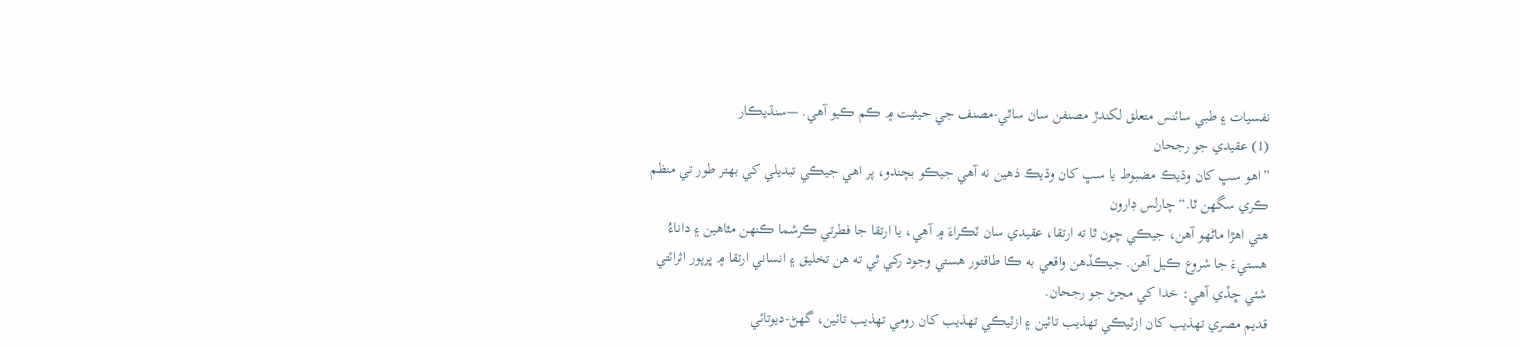نفسيات ۽ طبي سائنس متعلق لکندڙ مصنفن سان ساٿي-مصنف جي حيثيت ۾ ڪم ڪيو آهي. —سنڌيڪار
(1) عقيدي جو رجحان
”اهو سڀ کان وڌيڪ مضبوط يا سڀ کان وڌيڪ ذهين نه آهي جيڪو بچندو، پر اهي جيڪي تبديلي کي بهتر طور تي منظم ڪري سگهن ٿا.“ چارلس ڊارون
هتي اهڙا ماڻهو آهن، جيڪي چون ٿا ته ارتقا، عقيدي سان ٽڪراءَ ۾ آهي، يا ارتقا جا فطرتي ڪرشما ڪنهن مٿاهين ۽ داناءُ هستيءَ جا شروع ڪيل آهن. جيڪڏهن واقعي به ڪا طاقتور هستي وجود رکي ٿي ته هن تخليق ۽ انساني ارتقا ۾ ڀرپور اثرائتي شئي ڇڏي آهي: خدا کي مڃڻ جو رجحان.
قديم مصري تهذيب کان ازٽيڪي تهذيب تائين ۽ ازٽيڪي تهذيب کان رومي تهذيب تائين، گهڻ-ديوتائي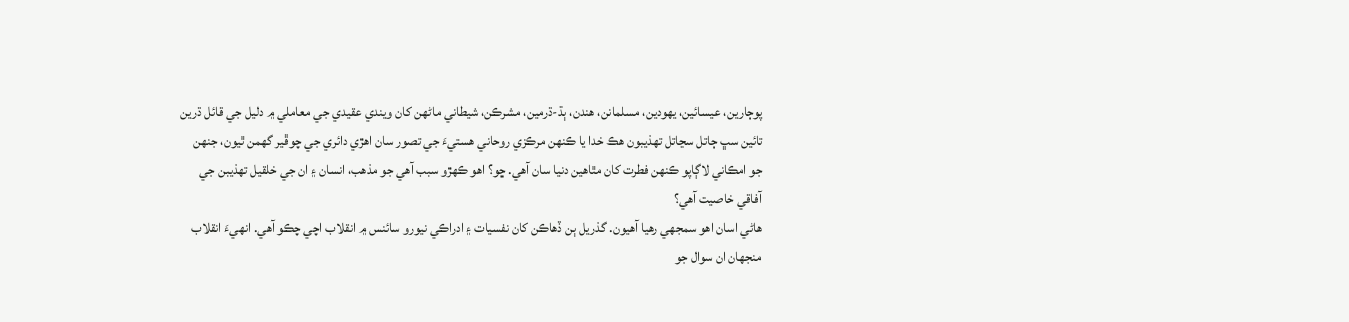پوڄارين، عيسائين، يهودين، مسلمانن، هندن، ٻڌ-ڌرمين، مشرڪن، شيطاني ماڻهن کان ويندي عقيدي جي معاملي ۾ دليل جي قائل ڌرين تائين سڀ ڄاتل سڃاتل تهذيبون هڪ خدا يا ڪنهن مرڪزي روحاني هستيءَ جي تصور سان اهڙي دائري جي چوڦير گهمن ٿيون، جنهن جو امڪاني لاڳاپو ڪنهن فطرت کان مٿاهين دنيا سان آهي. ڇو؟ اهو ڪهڙو سبب آهي جو مذهب، انسان ۽ ان جي خلقيل تهذيبن جي آفاقي خاصيت آهي؟
هاڻي اسان اهو سمجهي رهيا آهيون. گذريل ٻن ڏهاڪن کان نفسيات ۽ ادراڪي نيورو سائنس ۾ انقلاب اچي چڪو آهي. انهيءَ انقلاب منجهان ان سوال جو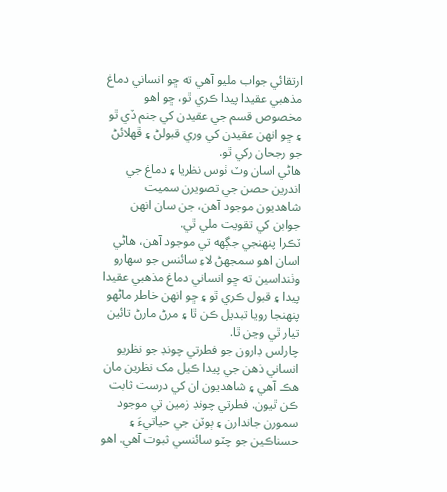ارتقائي جواب مليو آهي ته ڇو انساني دماغ مذهبي عقيدا پيدا ڪري ٿو، ڇو اهو مخصوص قسم جي عقيدن کي جنم ڏي ٿو ۽ ڇو انهن عقيدن کي وري قبولڻ ۽ ڦهلائڻ جو رجحان رکي ٿو.
هاڻي اسان وٽ ٺوس نظريا ۽ دماغ جي اندرين حصن جي تصويرن سميت شاهديون موجود آهن، جن سان انهن جوابن کي تقويت ملي ٿي.
ٽڪرا پنهنجي جڳهه تي موجود آهن، هاڻي اسان اهو سمجهڻ لاءِ سائنس جو سهارو وٺنداسين ته ڇو انساني دماغ مذهبي عقيدا پيدا ۽ قبول ڪري ٿو ۽ ڇو انهن خاطر ماڻهو پنهنجا رويا تبديل ڪن ٿا ۽ مرڻ مارڻ تائين تيار ٿي وڃن ٿا.
چارلس ڊارون جو فطرتي چونڊ جو نظريو انساني ذهن جي پيدا ڪيل مک نظرين مان هڪ آهي ۽ شاهديون ان کي درست ثابت ڪن ٿيون. فطرتي چونڊ زمين تي موجود سمورن جاندارن ۽ ٻوٽن جي حياتيءَ ۽ حسناڪين جو چٽو سائنسي ثبوت آهي. اهو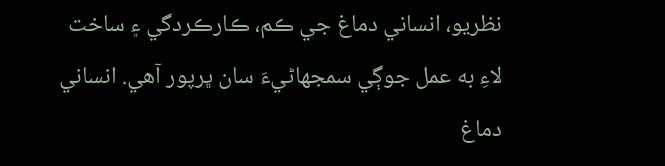نظريو، انساني دماغ جي ڪم، ڪارڪردگي ۽ ساخت لاءِ به عمل جوڳي سمجهاڻيءَ سان ڀرپور آهي. انساني دماغ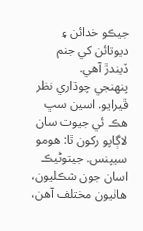جيڪو خدائن ۽ ديوتائن کي جنم ڏيندڙ آهي.
پنهنجي چوڌاري نظر ڦيرايو. اسين سڀ هڪ ئي جيوت سان لاڳاپو رکون ٿا: هومو سيپنس. جيتوڻيڪ اسان جون شڪليون، هاٺيون مختلف آهن،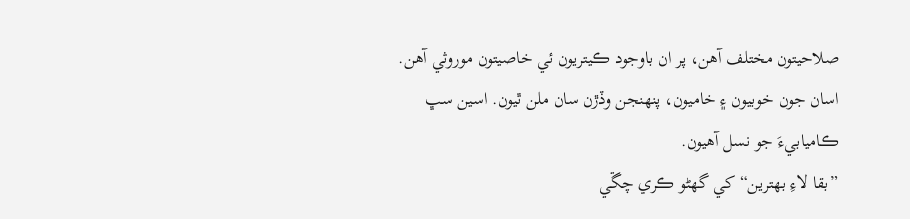صلاحيتون مختلف آهن، پر ان باوجود ڪيتريون ئي خاصيتون موروثي آهن. اسان جون خوبيون ۽ خاميون، پنهنجن وڏڙن سان ملن ٿيون. اسين سڀ ڪاميابيءَ جو نسل آهيون.
”بقا لاءِ بهترين“ کي گهڻو ڪري چڱي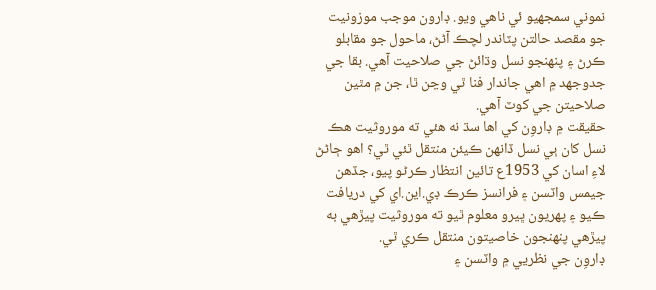نموني سمجهيو ئي ناهي ويو. ڊارون موجب موزونيت جو مقصد حالتن پٽاندر لچڪ آڻڻ، ماحول جو مقابلو ڪرڻ ۽ پنهنجو نسل وڌائڻ جي صلاحيت آهي. بقا جي جدوجهد ۾ اهي جاندار فنا ٿي وڃن ٿا، جن ۾ مٿين صلاحيتن جي کوٽ آهي.
حقيقت ۾ ڊاروِن کي اها سڌ نه هئي ته موروثيت هڪ نسل کان ٻي نسل ڏانهن ڪيئن منتقل ٿئي ٿي؟ اهو ڄاڻڻ لاءِ اسان کي 1953ع تائين انتظار ڪرڻو پيو، جڏهن جيمس واٽسن ۽ فرانسز ڪرڪ ڊي.اين.اي کي دريافت ڪيو ۽ پهريون ڀيرو معلوم ٿيو ته موروثيت پيڙهي به پيڙهي پنهنجون خاصيتون منتقل ڪري ٿي.
ڊاروِن جي نظريي ۾ واٽسن ۽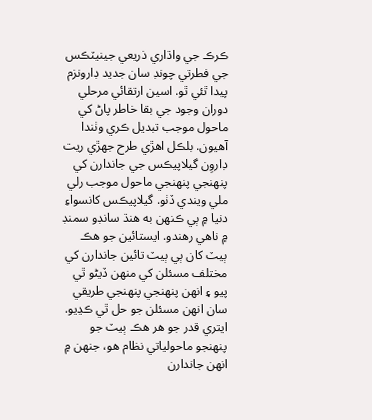ڪرڪ جي واڌاري ذريعي جينيٽڪس جي فطرتي چونڊ سان جديد ڊارونزم پيدا ٿئي ٿو. اسين ارتقائي مرحلي دوران وجود جي بقا خاطر پاڻ کي ماحول موجب تبديل ڪري وٺندا آهيون. بلڪل اهڙي طرح جهڙي ريت ڊاروِن گيلاپيڪس جي جاندارن کي پنهنجي پنهنجي ماحول موجب رلي ملي ويندي ڏٺو. گيلاپيڪس کانسواءِ دنيا ۾ ٻي ڪنهن به هنڌ سانڊو سمنڊ ۾ ناهي رهندو. ايستائين جو هڪ ٻيٽ کان ٻي ٻيٽ تائين جاندارن کي مختلف مسئلن کي منهن ڏيڻو ٿي پيو ۽ انهن پنهنجي پنهنجي طريقي سان انهن مسئلن جو حل ٿي ڪڍيو. ايتري قدر جو هر هڪ ٻيٽ جو پنهنجو ماحولياتي نظام هو، جنهن ۾ انهن جاندارن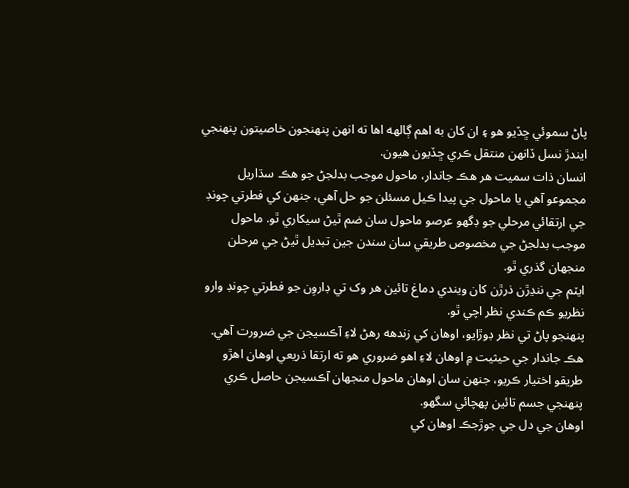پاڻ سموئي ڇڏيو هو ۽ ان کان به اهم ڳالهه اها ته انهن پنهنجون خاصيتون پنهنجي ايندڙ نسل ڏانهن منتقل ڪري ڇڏيون هيون.
انسان ذات سميت هر هڪ جاندار، ماحول موجب بدلجڻ جو هڪ سڌاريل مجموعو آهي يا ماحول جي پيدا ڪيل مسئلن جو حل آهي، جنهن کي فطرتي چونڊ جي ارتقائي مرحلي جو ڊگهو عرصو ماحول سان ضم ٿيڻ سيکاري ٿو. ماحول موجب بدلجڻ جي مخصوص طريقي سان سندن جين تبديل ٿيڻ جي مرحلن منجهان گذري ٿو.
ايٽم جي ننڍڙن ذرڙن کان ويندي دماغ تائين هر وک تي ڊاروِن جو فطرتي چونڊ وارو نظريو ڪم ڪندي نظر اچي ٿو.
پنهنجو پاڻ تي نظر ڊوڙايو، اوهان کي زندهه رهڻ لاءِ آڪسيجن جي ضرورت آهي. هڪ جاندار جي حيثيت ۾ اوهان لاءِ اهو ضروري هو ته ارتقا ذريعي اوهان اهڙو طريقو اختيار ڪريو، جنهن سان اوهان ماحول منجهان آڪسيجن حاصل ڪري پنهنجي جسم تائين پهچائي سگهو.
اوهان جي دل جي جوڙجڪ اوهان کي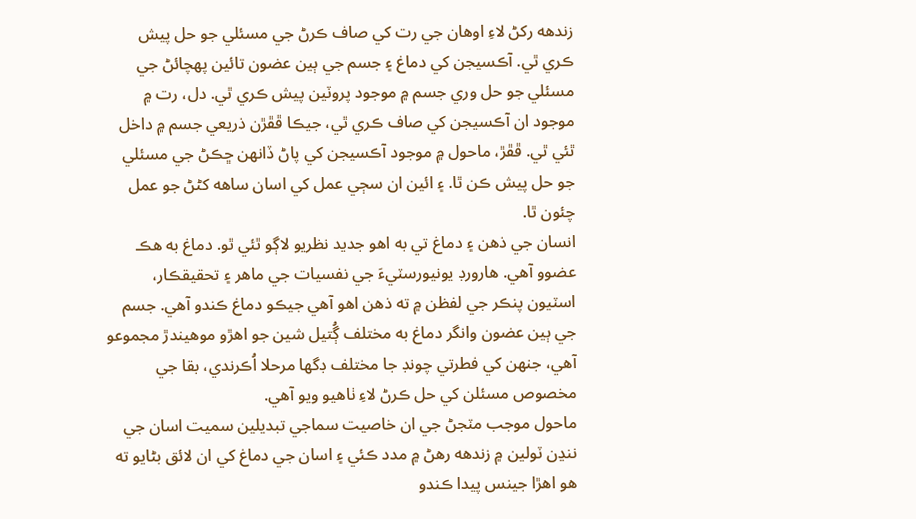زندهه رکڻ لاءِ اوهان جي رت کي صاف ڪرڻ جي مسئلي جو حل پيش ڪري ٿي. آڪسيجن کي دماغ ۽ جسم جي ٻين عضون تائين پهچائڻ جي مسئلي جو حل وري جسم ۾ موجود پروٽين پيش ڪري ٿي. دل، رت ۾ موجود ان آڪسيجن کي صاف ڪري ٿي، جيڪا ڦڦڙن ذريعي جسم ۾ داخل ٿئي ٿي. ڦڦڙ، ماحول ۾ موجود آڪسيجن کي پاڻ ڏانهن ڇڪڻ جي مسئلي جو حل پيش ڪن ٿا. ۽ ائين ان سڄي عمل کي اسان ساهه کڻڻ جو عمل چئون ٿا.
انسان جي ذهن ۽ دماغ تي به اهو جديد نظريو لاڳو ٿئي ٿو. دماغ به هڪ عضوو آهي. هارورڊ يونيورسٽيءَ جي نفسيات جي ماهر ۽ تحقيقڪار، اسٽيون پنڪر جي لفظن ۾ ته ذهن اهو آهي جيڪو دماغ ڪندو آهي. جسم جي ٻين عضون وانگر دماغ به مختلف ڳُتيل شين جو اهڙو موهيندڙ مجموعو آهي، جنهن کي فطرتي چونڊ جا مختلف ڊگها مرحلا اُڪرندي، بقا جي مخصوص مسئلن کي حل ڪرڻ لاءِ ٺاهيو ويو آهي.
ماحول موجب مٽجڻ جي ان خاصيت سماجي تبديلين سميت اسان جي ننڍن ٽولين ۾ زندهه رهڻ ۾ مدد ڪئي ۽ اسان جي دماغ کي ان لائق بڻايو ته هو اهڙا جينس پيدا ڪندو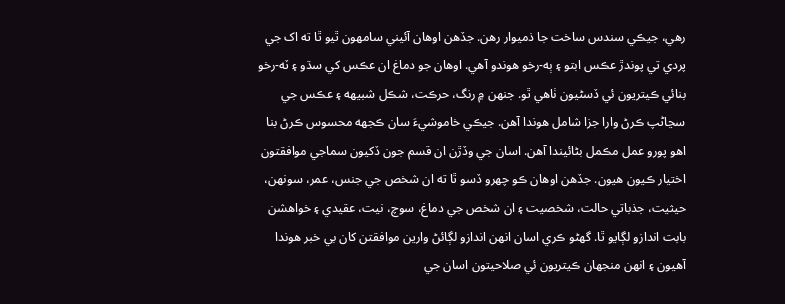رهي، جيڪي سندس ساخت جا ذميوار رهن. جڏهن اوهان آئيني سامهون ٿيو ٿا ته اک جي پردي تي پوندڙ عڪس ابتو ۽ ٻه-رخو هوندو آهي. اوهان جو دماغ ان عڪس کي سڌو ۽ ٽه-رخو بنائي ڪيتريون ئي ڏسڻيون ٺاهي ٿو. جنهن ۾ رنگ، حرڪت، شڪل شبيهه ۽ عڪس جي سڃاڻپ ڪرڻ وارا جزا شامل هوندا آهن. جيڪي خاموشيءَ سان ڪجهه محسوس ڪرڻ بنا اهو پورو عمل مڪمل بڻائيندا آهن. اسان جي وڏڙن ان قسم جون ڏکيون سماجي موافقتون اختيار ڪيون هيون. جڏهن اوهان ڪو چهرو ڏسو ٿا ته ان شخص جي جنس، عمر، سونهن، حيثيت، جذباتي حالت، شخصيت ۽ ان شخص جي دماغ، سوچ، نيت، عقيدي ۽ خواهشن بابت اندازو لڳايو ٿا. گهڻو ڪري اسان انهن اندازو لڳائڻ وارين موافقتن کان بي خبر هوندا آهيون ۽ انهن منجهان ڪيتريون ئي صلاحيتون اسان جي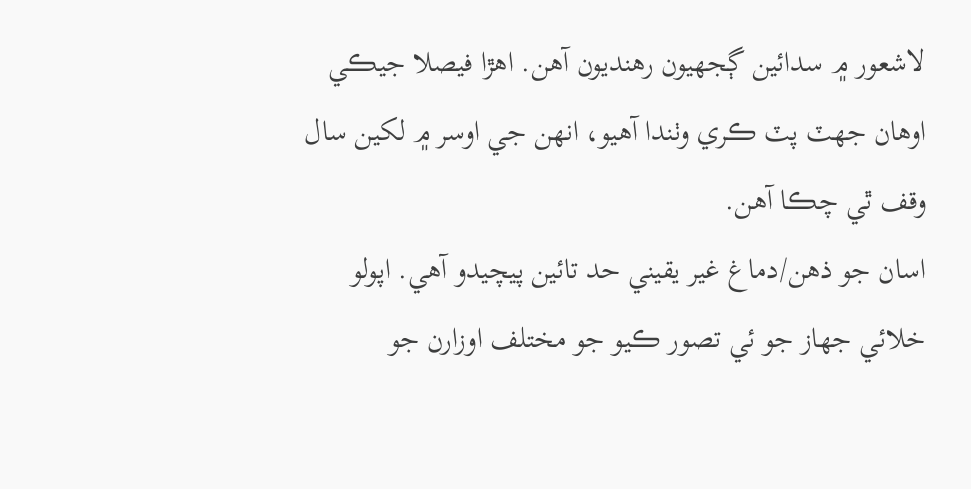لاشعور ۾ سدائين ڳجهيون رهنديون آهن. اهڙا فيصلا جيڪي اوهان جهٽ پٽ ڪري وٺندا آهيو، انهن جي اوسر ۾ لکين سال وقف ٿي چڪا آهن.
اسان جو ذهن/دماغ غير يقيني حد تائين پيچيدو آهي. اپولو خلائي جهاز جو ئي تصور ڪيو جو مختلف اوزارن جو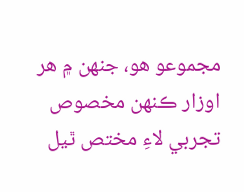مجموعو هو، جنهن ۾ هر اوزار ڪنهن مخصوص تجربي لاءِ مختص ٿيل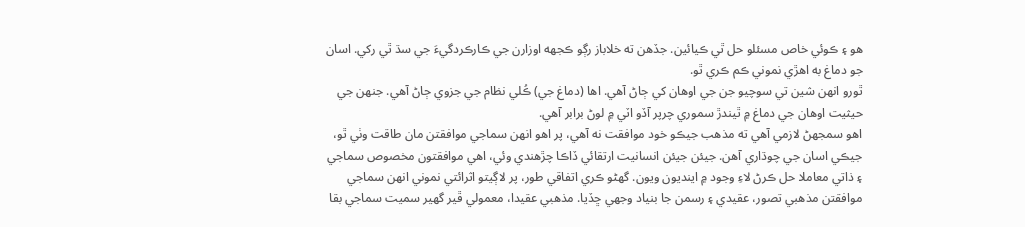هو ۽ ڪوئي خاص مسئلو حل ٿي ڪيائين. جڏهن ته خلاباز رڳو ڪجهه اوزارن جي ڪارڪردگيءَ جي سڌ ٿي رکي. اسان جو دماغ به اهڙي نموني ڪم ڪري ٿو.
ٿورو انهن شين تي سوچيو جن جي اوهان کي ڄاڻ آهي. اها (دماغ جي) ڪُلي نظام جي جزوي ڄاڻ آهي. جنهن جي حيثيت اوهان جي دماغ ۾ ٿيندڙ سموري چرپر آڏو اٽي ۾ لوڻ برابر آهي.
اهو سمجهڻ لازمي آهي ته مذهب جيڪو خود موافقت نه آهي، پر اهو انهن سماجي موافقتن مان طاقت وٺي ٿو، جيڪي اسان جي چوڌاري آهن. جيئن جيئن انسانيت ارتقائي ڏاڪا چڙهندي وئي، اهي موافقتون مخصوص سماجي ۽ ذاتي معاملا حل ڪرڻ لاءِ وجود ۾ اينديون ويون. گهڻو ڪري اتفاقي طور، پر لاڳيتو اثرائتي نموني انهن سماجي موافقتن مذهبي تصور، عقيدي ۽ رسمن جا بنياد وجهي ڇڏيا. مذهبي عقيدا، معمولي ڦير گهير سميت سماجي بقا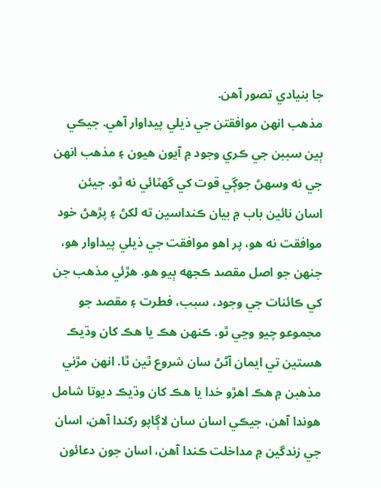جا بنيادي تصور آهن.
مذهب انهن موافقتن جي ذيلي پيداوار آهي. جيڪي ٻين سببن جي ڪري وجود ۾ آيون هيون ۽ مذهب انهن جي نه وسهڻ جوڳي قوت کي گهٽائي نه ٿو. جيئن اسان نائين باب ۾ بيان ڪنداسين ته لکڻ ۽ پڙهڻ خود موافقت نه هو، پر اهو موافقت جي ذيلي پيداوار هو، جنهن جو اصل مقصد ڪجهه ٻيو هو. هڙئي مذهب جن کي ڪائنات جي وجود، سبب، فطرت ۽ مقصد جو مجموعو چيو وڃي ٿو. ڪنهن هڪ يا هڪ کان وڌيڪ هستين تي ايمان آڻڻ سان شروع ٿين ٿا. انهن مڙني مذهبن ۾ هڪ اهڙو خدا يا هڪ کان وڌيڪ ديوتا شامل هوندا آهن، جيڪي اسان سان لاڳاپو رکندا آهن، اسان جي زندگين ۾ مداخلت ڪندا آهن، اسان جون دعائون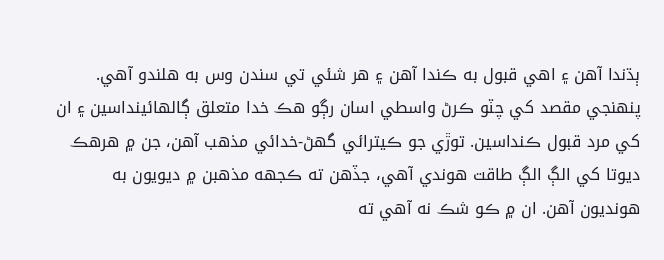ٻڌندا آهن ۽ اهي قبول به ڪندا آهن ۽ هر شئي تي سندن وس به هلندو آهي. پنهنجي مقصد کي چٽو ڪرڻ واسطي اسان رڳو هڪ خدا متعلق ڳالهائينداسين ۽ ان کي مرد قبول ڪنداسين. توڙي جو ڪيترائي گهڻ-خدائي مذهب آهن، جن ۾ هرهڪ ديوتا کي الڳ الڳ طاقت هوندي آهي، جڏهن ته ڪجهه مذهبن ۾ ديويون به هونديون آهن. ان ۾ ڪو شڪ نه آهي ته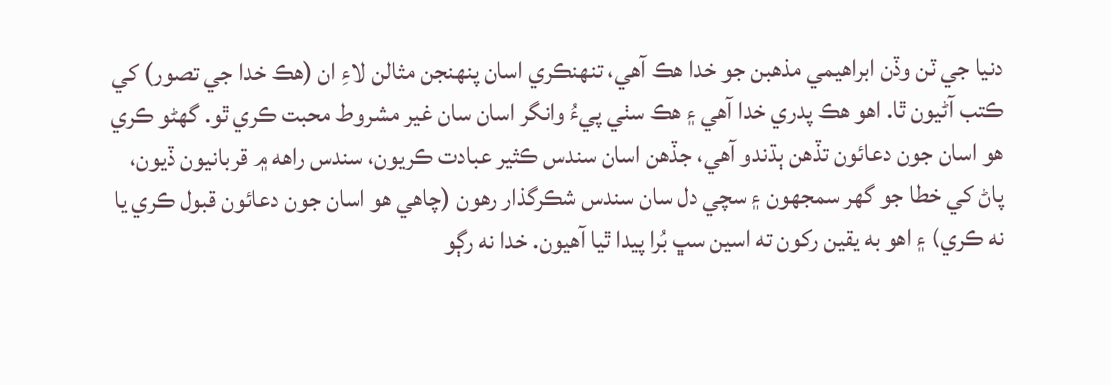دنيا جي ٽن وڏن ابراهيمي مذهبن جو خدا هڪ آهي، تنهنڪري اسان پنهنجن مثالن لاءِ ان (هڪ خدا جي تصور) کي ڪتب آڻيون ٿا. اهو هڪ پدري خدا آهي ۽ هڪ سٺي پيءُ وانگر اسان سان غير مشروط محبت ڪري ٿو. گهڻو ڪري هو اسان جون دعائون تڏهن ٻڌندو آهي، جڏهن اسان سندس ڪثير عبادت ڪريون، سندس راهه ۾ قربانيون ڏيون، پاڻ کي خطا جو گهر سمجهون ۽ سچي دل سان سندس شڪرگذار رهون (چاهي هو اسان جون دعائون قبول ڪري يا نه ڪري) ۽ اهو به يقين رکون ته اسين سڀ بُرا پيدا ٿيا آهيون. خدا نه رڳو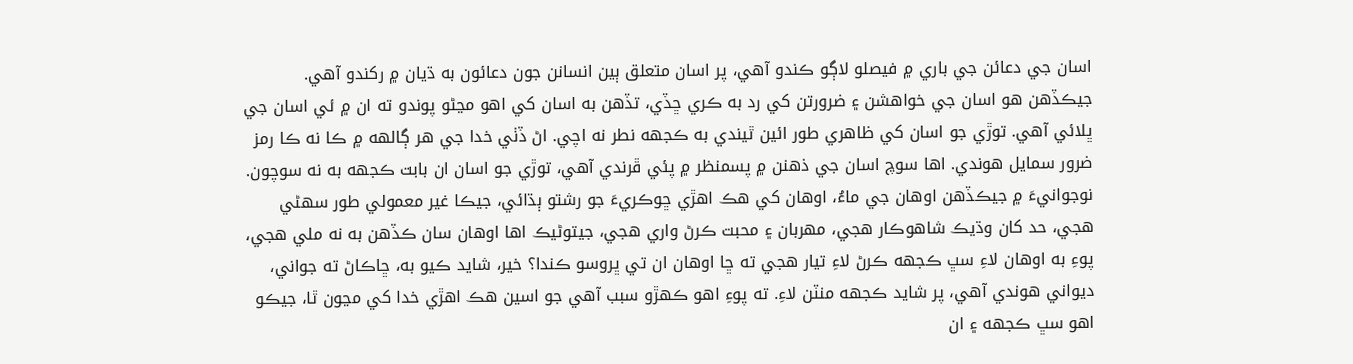اسان جي دعائن جي باري ۾ فيصلو لاڳو ڪندو آهي، پر اسان متعلق ٻين انسانن جون دعائون به ڌيان ۾ رکندو آهي. جيڪڏهن هو اسان جي خواهشن ۽ ضرورتن کي رد به ڪري ڇڏي، تڏهن به اسان کي اهو مڃڻو پوندو ته ان ۾ ئي اسان جي ڀلائي آهي. توڙي جو اسان کي ظاهري طور ائين ٿيندي به ڪجهه نطر نه اچي. اڻ ڏٺي خدا جي هر ڳالهه ۾ ڪا نه ڪا رمز ضرور سمايل هوندي. اها سوچ اسان جي ذهنن ۾ پسمنظر ۾ پئي ڦرندي آهي، توڙي جو اسان ان بابت ڪجهه به نه سوچون.
نوجوانيءَ ۾ جيڪڏهن اوهان جي ماءُ، اوهان کي هڪ اهڙي ڇوڪريءَ جو رشتو ٻڌائي، جيڪا غير معمولي طور سهڻي هجي، حد کان وڌيڪ شاهوڪار هجي، مهربان ۽ محبت ڪرڻ واري هجي، جيتوڻيڪ اها اوهان سان ڪڏهن به نه ملي هجي، پوءِ به اوهان لاءِ سڀ ڪجهه ڪرڻ لاءِ تيار هجي ته ڇا اوهان ان تي ڀروسو ڪندا؟ خير، شايد ڪيو به، ڇاڪاڻ ته جواني، ديواني هوندي آهي، پر شايد ڪجهه منٽن لاءِ. ته پوءِ اهو ڪهڙو سبب آهي جو اسين هڪ اهڙي خدا کي مڃون ٿا، جيڪو اهو سڀ ڪجهه ۽ ان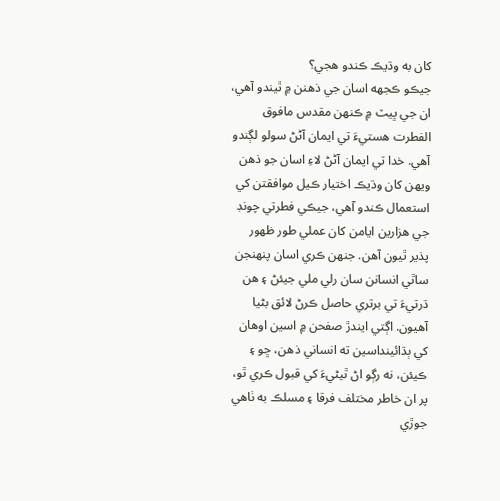کان به وڌيڪ ڪندو هجي؟
جيڪو ڪجهه اسان جي ذهنن ۾ ٿيندو آهي، ان جي ڀيٽ ۾ ڪنهن مقدس مافوق الفطرت هستيءَ تي ايمان آڻڻ سولو لڳندو آهي. خدا تي ايمان آڻڻ لاءِ اسان جو ذهن ويهن کان وڌيڪ اختيار ڪيل موافقتن کي استعمال ڪندو آهي، جيڪي فطرتي چونڊ جي هزارين ايامن کان عملي طور ظهور پذير ٿيون آهن. جنهن ڪري اسان پنهنجن ساٿي انسانن سان رلي ملي جيئڻ ۽ هن ڌرتيءَ تي برتري حاصل ڪرڻ لائق بڻيا آهيون. اڳتي ايندڙ صفحن ۾ اسين اوهان کي ٻڌائينداسين ته انساني ذهن، ڇو ۽ ڪيئن، نه رڳو اڻ ٿيڻيءَ کي قبول ڪري ٿو، پر ان خاطر مختلف فرقا ۽ مسلڪ به ٺاهي جوڙي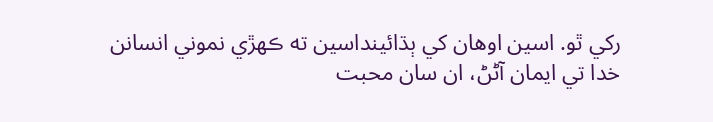رکي ٿو. اسين اوهان کي ٻڌائينداسين ته ڪهڙي نموني انسانن خدا تي ايمان آڻڻ، ان سان محبت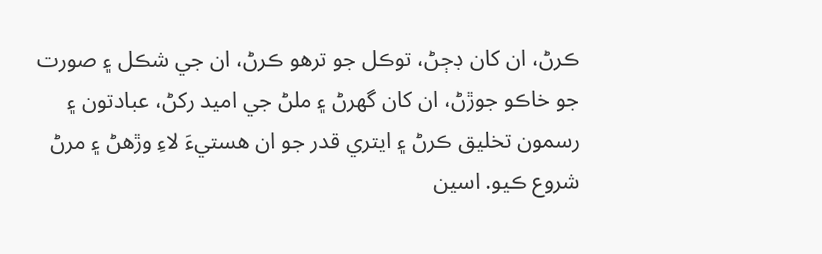ڪرڻ، ان کان ڊڄڻ، توڪل جو ترهو ڪرڻ، ان جي شڪل ۽ صورت جو خاڪو جوڙڻ، ان کان گهرڻ ۽ ملڻ جي اميد رکڻ، عبادتون ۽ رسمون تخليق ڪرڻ ۽ ايتري قدر جو ان هستيءَ لاءِ وڙهڻ ۽ مرڻ شروع ڪيو. اسين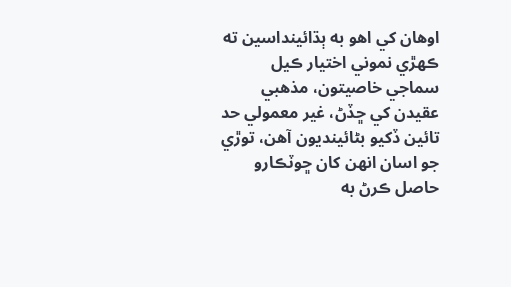اوهان کي اهو به ٻڌائينداسين ته ڪهڙي نموني اختيار ڪيل سماجي خاصيتون، مذهبي عقيدن کي ڇڏڻ، غير معمولي حد تائين ڏکيو بڻائينديون آهن، توڙي جو اسان انهن کان ڇوٽڪارو حاصل ڪرڻ به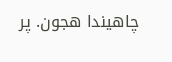چاهيندا هجون. پر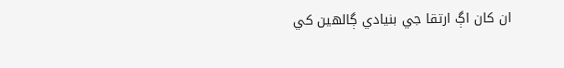ان کان اڳ ارتقا جي بنيادي ڳالهين کي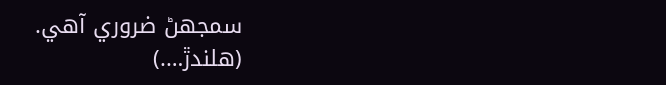سمجهڻ ضروري آهي.
(هلندڙ….)